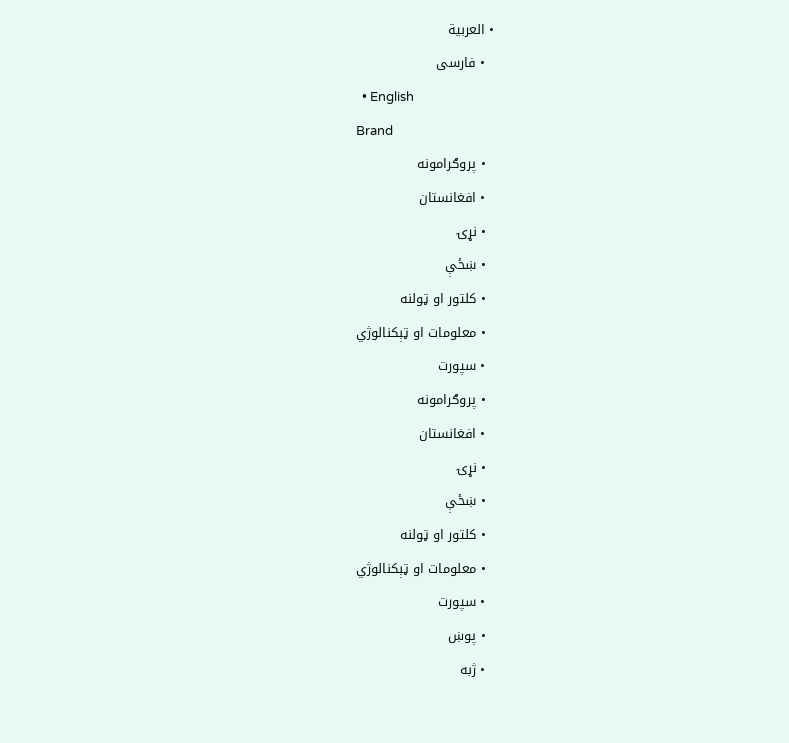• العربية
  • فارسی
  • English
Brand
  • پروګرامونه
  • افغانستان
  • نړۍ
  • ښځې
  • کلتور او ټولنه
  • معلومات او ټېکنالوژي
  • سپورت
  • پروګرامونه
  • افغانستان
  • نړۍ
  • ښځې
  • کلتور او ټولنه
  • معلومات او ټېکنالوژي
  • سپورت
  • پوښ
  • ژبه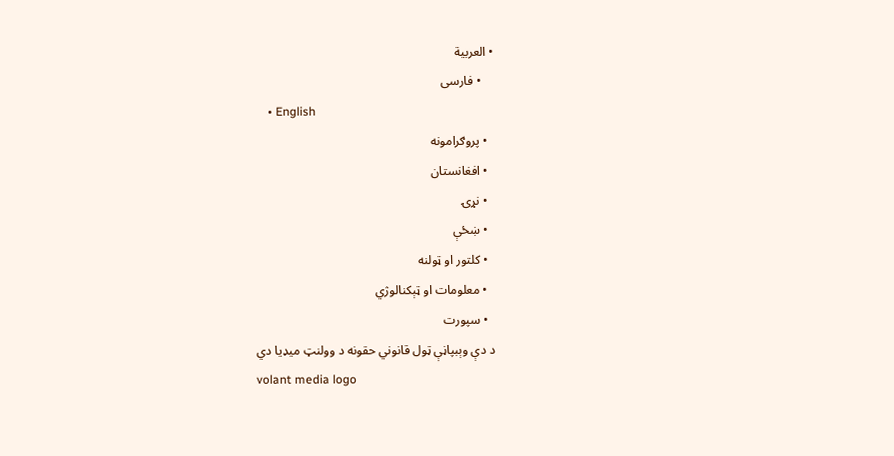• العربية
    • فارسی
    • English
  • پروګرامونه
  • افغانستان
  • نړۍ
  • ښځې
  • کلتور او ټولنه
  • معلومات او ټېکنالوژي
  • سپورت
د دې وېبپاڼې ټول قانوني حقونه د وولنټ میډیا دي
volant media logo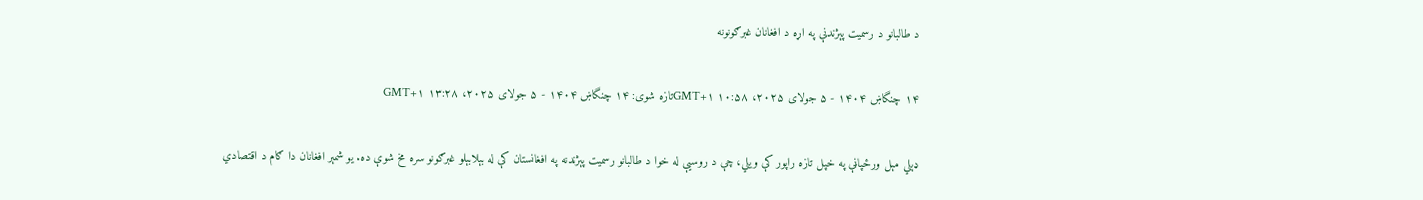د طالبانو د رسمیت پېژندنې په اړه د افغانان غبرګونونه

۱۴ چنگاښ ۱۴۰۴ - ۵ جولای ۲۰۲۵، ۱۰:۵۸ GMT+۱تازه شوی: ۱۴ چنگاښ ۱۴۰۴ - ۵ جولای ۲۰۲۵، ۱۳:۲۸ GMT+۱

ډېلي مېل ورځپاڼې په خپل تازه راپور کې ویلي، چې د روسیې له خوا د طالبانو رسمیت پېژندنه په افغانستان کې له بېلابېلو غبرګونو سره مخ شوې ده. یو شمېر افغانان دا ګام د اقتصادي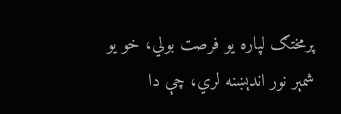پرمختګ لپاره یو فرصت بولي، خو یو شمېر نور اندېښنه لري، چې دا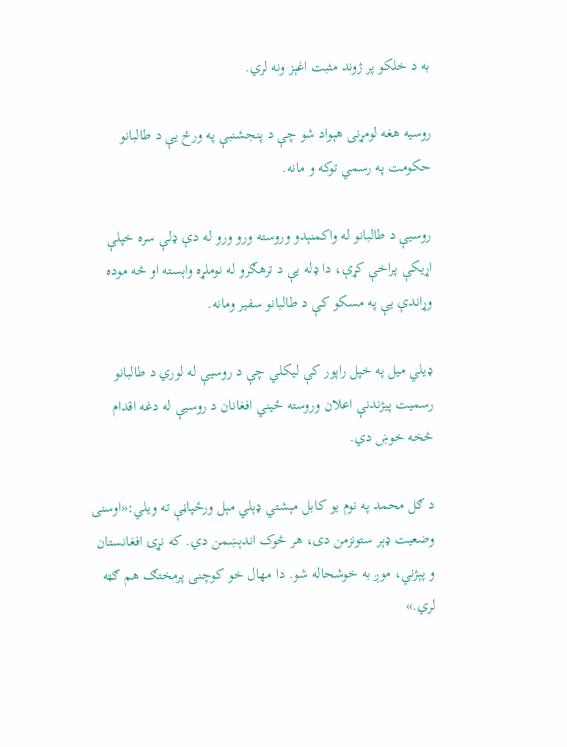به د خلکو پر ژوند مثبت اغېز ونه لري.

روسیه هغه لومړنی هېواد شو چې د پنجشنبې په ورځ یې د طالبانو حکومت په رسمي توکه و مانه.

روسیې د طالبانو له واکمنېدو وروسته ورو ورو له دې ډلې سره خپلې اړیکې پراخې کړې، دا ډله یې د ترهګرو له نوملړه واېسته او څه موده وړاندې یې په مسکو کې د طالبانو سفیر ومانه.

ډیلي میل په خپل راپور کې لیکلي چې د روسیې له لوري د طالبانو رسمیت پیژندنې اعلان وروسته ځیني افغانان د روسیې له دغه اقدام څخه خوښ دي.

د ګل محمد په نوم یو کابل مېشتي ډېلي مېل ورځپاڼې ته ویلي:«اوسنی وضعیت ډېر ستونزمن دی، هر څوک اندېښمن دي. که نړۍ افغانستان و پېژني، موږ به خوشحاله شو. دا مهال خو کوچنی پرمختګ هم ګټه لري.»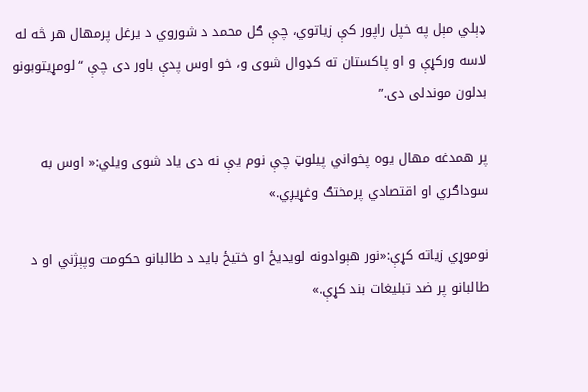ډېلي مېل په خپل راپور کې زیاتوي، چې ګل محمد د شوروي د یرغل پرمهال هر څه له لاسه ورکړې و او پاکستان ته کډوال شوی و، خو اوس پدې باور دی چې “لومړیتوبونو بدلون موندلی دی.”

پر همدغه مهال یوه پخواني پیلوټ چې نوم یې نه دی یاد شوی ویلي:« اوس به سوداګري او اقتصادي پرمختګ وغړیږي.»

نوموړي زیاته کړې:«نور هېوادونه لویدیځ او ختیځ باید د طالبانو حکومت وپېژني او د طالبانو پر ضد تبلیغات بند کړې.»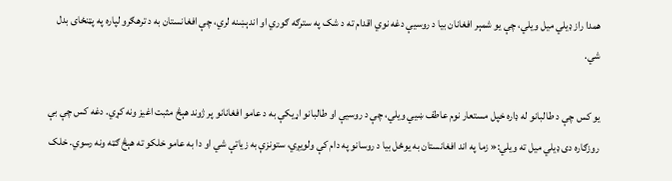همدا راز ډیلي میل ویلي، چې یو شمېر افغانان بیا د روسیې دغه نوي اقدام ته د شک په سترګه ګوري او اندېښنه لري، چې افغانستان به د ترهګرو لپاره په پټنځای بدل شي.

یو کس چې د طالبانو له ډاره خپل مستعار نوم عاطف ښیي ویلي، چې د روسیې او طالبانو اړیکې به د عامو افغانانو پر ژوند هېڅ مثبت اغیز ونه کړي. دغه کس چې بې روزګاره دی ډیلي میل ته ویلي:« زما په اند افغانستان به یوځل بیا د روسانو په دام کې ولویږي، ستونزې به زیاتې شي او دا به عامو خلکو ته هېڅ ګټه ونه رسوي. خلک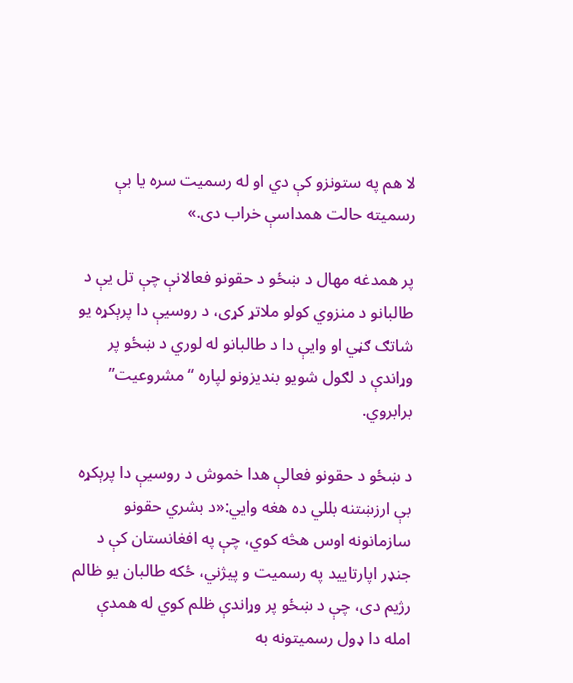لا هم په ستونزو کې دي او له رسمیت سره یا بې رسمیته حالت همداسې خراب دی.»

پر همدغه مهال د ښځو د حقونو فعالانې چې تل یې د طالبانو د منزوي کولو ملاتړ کړی، د روسیې دا پرېکړه یو شاتګ ګڼي او وایې دا د طالبانو له لوري د ښځو پر وړاندې د لګول شویو بندیزونو لپاره “ مشروعیت” برابروي.

د ښځو د حقونو فعالې هدا خموش د روسیې دا پرېکړه بې ارزښتنه بللي ده هغه وایي:«د بشري حقونو سازمانونه اوس هڅه کوي، چې په افغانستان کې د جنډر اپارتایید په رسمیت و پيژني، ځکه طالبان یو ظالم رژیم دی، چې د ښځو پر وړاندې ظلم کوي له همدې امله دا ډول رسمیتونه به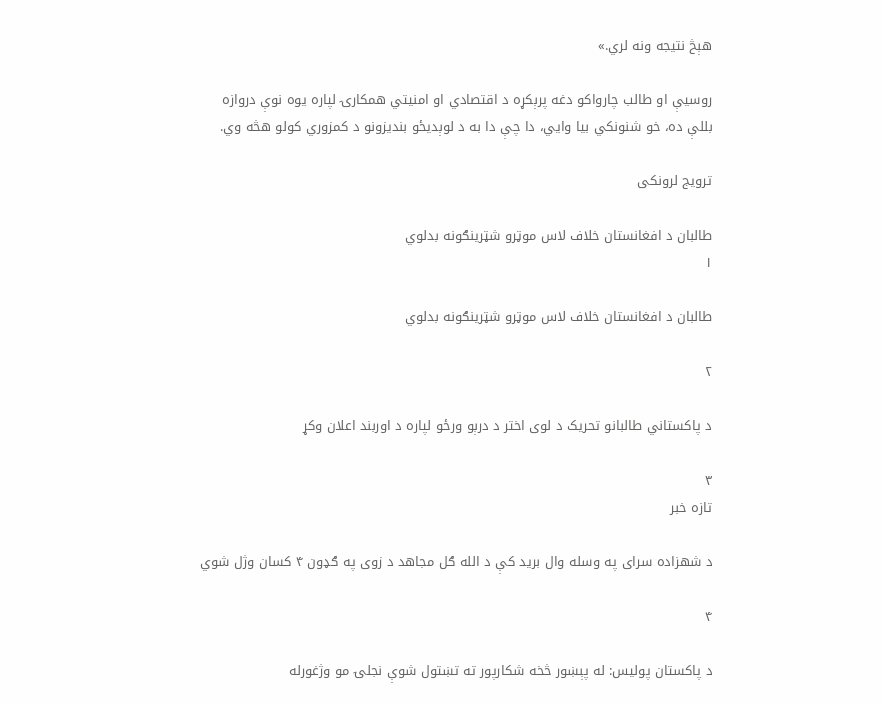هېڅ نتیجه ونه لري.»

روسيې او طالب چارواکو دغه پرېکړه د اقتصادي او امنیتي همکارۍ لپاره یوه نوې دروازه بللې ده، خو شنونکي بیا وايي، دا چې دا به د لوېدیځو بندیزونو د کمزوري کولو هڅه وي.

ترویج لرونکی

طالبان د افغانستان خلاف لاس موټرو شټرینګونه بدلوي
۱

طالبان د افغانستان خلاف لاس موټرو شټرینګونه بدلوي

۲

د پاکستاني طالبانو تحریک د لوی اختر د درېو ورځو لپاره د اوربند اعلان وکړ

۳
تازه خبر

د شهزاده سرای په وسله وال برید کې د الله ګل مجاهد د زوی په ګډون ۴ کسان وژل شوي

۴

د پاکستان پولیس: له پېښور څخه شکارپور ته تښتول شوې نجلۍ مو وژغورله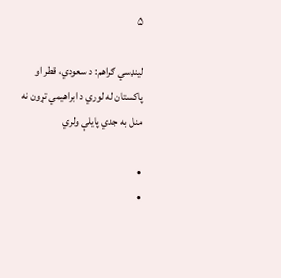۵

لينډسي ګراهم: د سعودي، قطر او پاکستان له لوري د ابراهیمي تړون نه منل به جدي پایلې ولري

•
•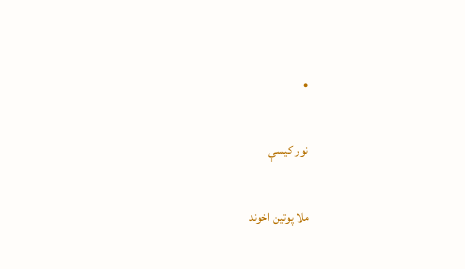•

نور کیسې

ملا پوتین اخوند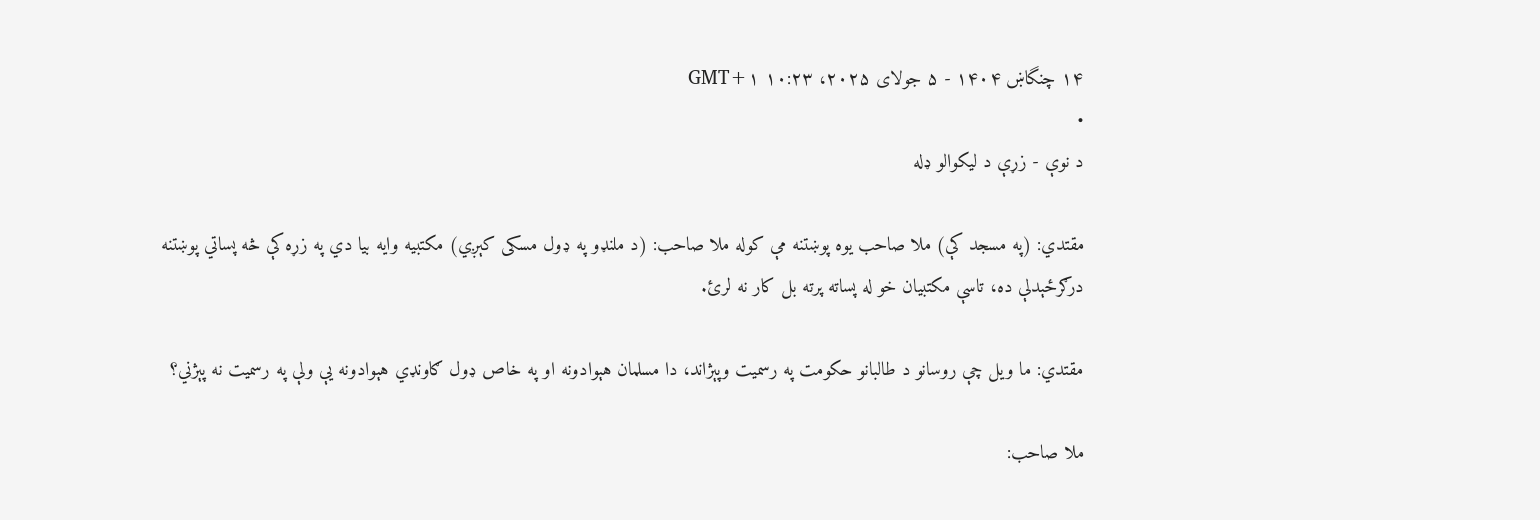۱۴ چنگاښ ۱۴۰۴ - ۵ جولای ۲۰۲۵، ۱۰:۲۳ GMT+۱
•
د نوې - زړې د لیکوالو ډله

مقتدي: (په مسجد کې) ملا صاحب یوه پوښتنه مې کوله ملا صاحب: (د ملنډو په ډول مسکی کېږي) مکتبیه وایه بیا دي په زړه کې څه پساتي پوښتنه درګرځېدلې ده، تاسې مکتبیان خو له پساته پرته بل کار نه لرئ.

مقتدي: ما ویل چې روسانو د طالبانو حکومت په رسمیت وپېژاند، دا مسلمان هېوادونه او په خاص ډول ګاونډي هېوادونه یې ولې په رسمیت نه پېژني؟

ملا صاحب: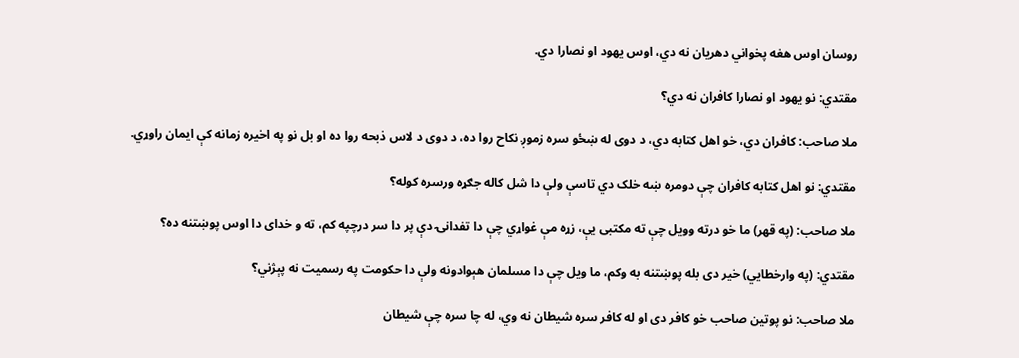روسان اوس هغه پخواني دهریان نه دي، اوس یهود او نصارا دي.

مقتدي: نو یهود او نصارا کافران نه دي؟

ملا صاحب: کافران دي، خو اهل کتابه دي، د دوی له ښځو سره زموږ نکاح روا ده، د دوی د لاس ذبحه روا ده او بل نو په اخيره زمانه کې ایمان راوړي.

مقتدي: نو اهل کتابه کافران چې دومره ښه خلک دي تاسې ولې دا شل کاله جګړه ورسره کوله؟

ملا صاحب: (په قهر) ما خو درته وویل چې ته مکتبی یې، زړه مې غواړي چې دا تفدانۍ دې پر دا سر درچپه کم، ته و خدای دا اوس پوښتنه ده؟

مقتدي: (په وارخطايي) خیر دی بله پوښتنه به وکم، ما ویل چې دا مسلمان هېوادونه ولې دا حکومت په رسمیت نه پېژني؟

ملا صاحب: نو پوتین صاحب خو کافر دی او له کافر سره شیطان نه وي، له چا سره چې شیطان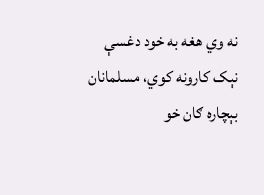نه وي هغه به خود دغسې نېک کارونه کوي، مسلمانان بېچاره ګان خو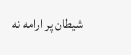شیطان پر ارامه نه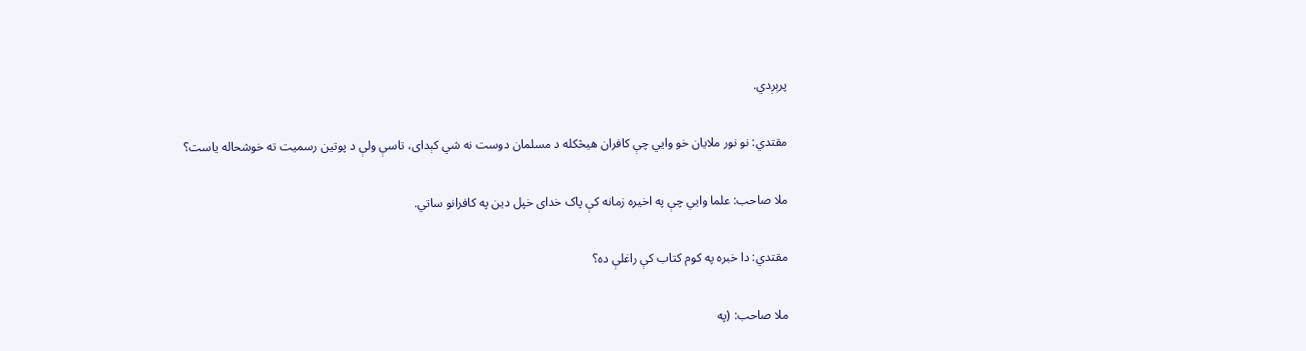پرېږدي.

مقتدي: نو نور ملایان خو وايي چې کافران هیڅکله د مسلمان دوست نه شي کېدای، تاسې ولې د پوتین رسمیت ته خوشحاله یاست؟

ملا صاحب: علما وايي چې په اخیره زمانه کې پاک خدای خپل دین په کافرانو ساتي.

مقتدي: دا خبره په کوم کتاب کې راغلې ده؟

ملا صاحب: (په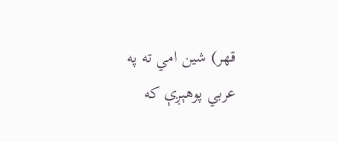قهر) شین امي ته په عربي پوهېږې که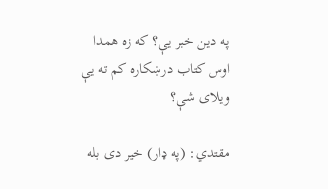په دین خبر یې؟ که زه همدا اوس کتاب درښکاره کم ته یې ویلای شې؟

مقتدي: (په ډار) خیر دی بله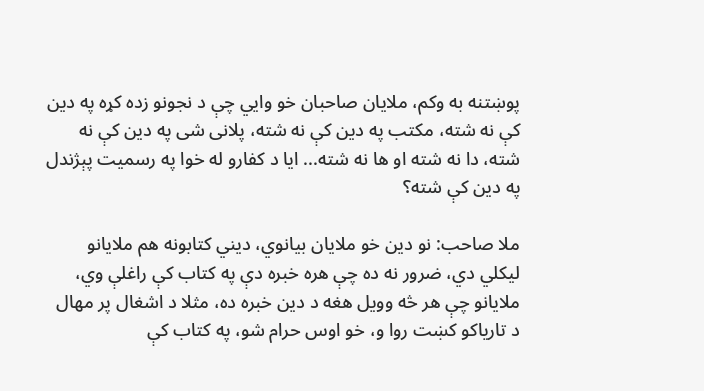پوښتنه به وکم، ملایان صاحبان خو وايي چې د نجونو زده کړه په دین کې نه شته، مکتب په دین کې نه شته، پلانی شی په دین کې نه شته، دا نه شته او ها نه شته... ایا د کفارو له خوا په رسمیت پېژندل په دین کې شته؟

ملا صاحب: نو دین خو ملایان بیانوي، ديني کتابونه هم ملایانو لیکلي دي، ضرور نه ده چې هره خبره دې په کتاب کې راغلې وي، ملایانو چې هر څه وویل هغه د دین خبره ده، مثلا د اشغال پر مهال د تاریاکو کښت روا و، خو اوس حرام شو، په کتاب کې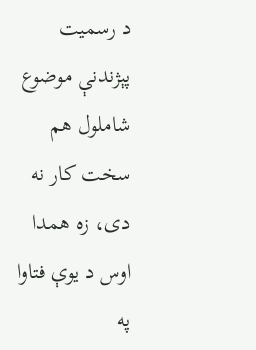د رسمیت پېژندنې موضوع شاملول هم سخت کار نه دی، زه همدا اوس د یوې فتاوا په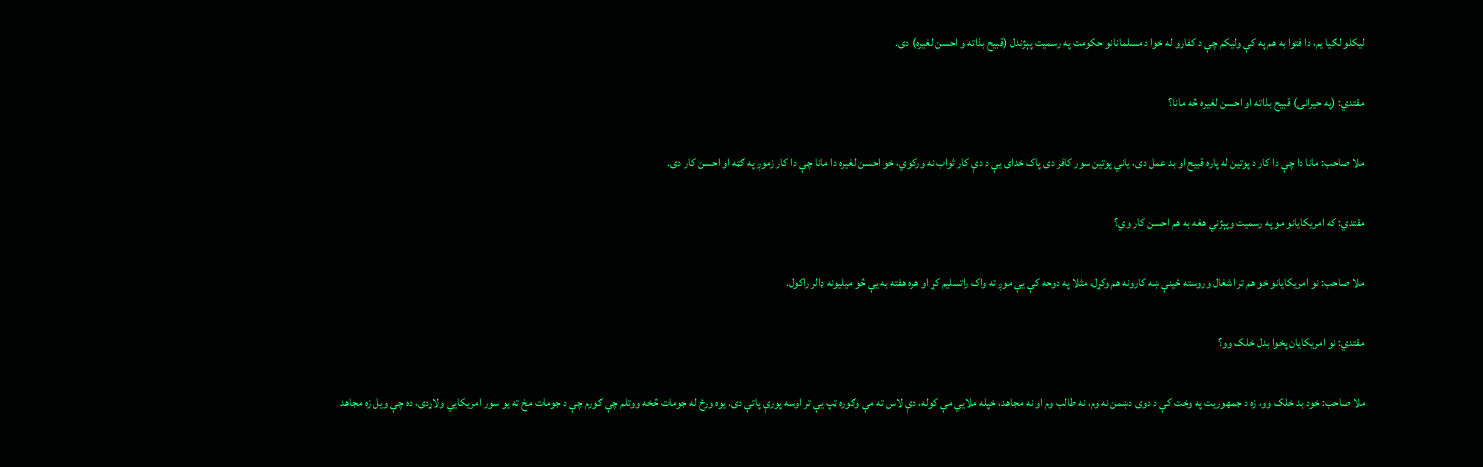لیکلو لګیا یم، دا فتوا به هم په کې ولیکم چې د کفارو له خوا د مسلمانانو حکومت په رسمیت پېژندل (قبیح بذاته و احسن لغیره) دی.

مقتدي: (په حیرانۍ) قبیح بذاته او احسن لغیره څه مانا؟

ملا صاحب: مانا دا چې دا کار د پوتین له پاره قبیح او بد عمل دی، یاني پوتین سور کافر دی پاک خدای یې د دې کار ثواب نه ورکوي، خو احسن لغیره دا مانا چې دا کار زموږ په ګټه او احسن کار دی.

مقتدي: که امریکایانو مو په رسمیت وپېژني هغه به هم احسن کار وي؟

ملا صاحب: نو امریکایانو خو هم تر اشغال وروسته ځینې ښه کارونه هم وکړل، مثلا په دوحه کې یې موږ ته واک راتسلیم کړ او هره هفته به یې څو میلیونه ډالر راکول.

مقتدي: نو امریکایان پخوا بدل خلک وو؟

ملا صاحب: خود بد خلک وو، زه د جمهوریت په وخت کې د دوی دښمن نه وم، نه طالب وم او نه مجاهد، خپله ملايي مې کوله، دې لاس ته مې وګوره ټپ یې تر اوسه پورې پاتې دی. یوه ورځ له جومات څخه ووتلم چې ګورم چې د جومات مخ ته یو سور امریکايي ولاړدی، ده چې ویل زه مجاهد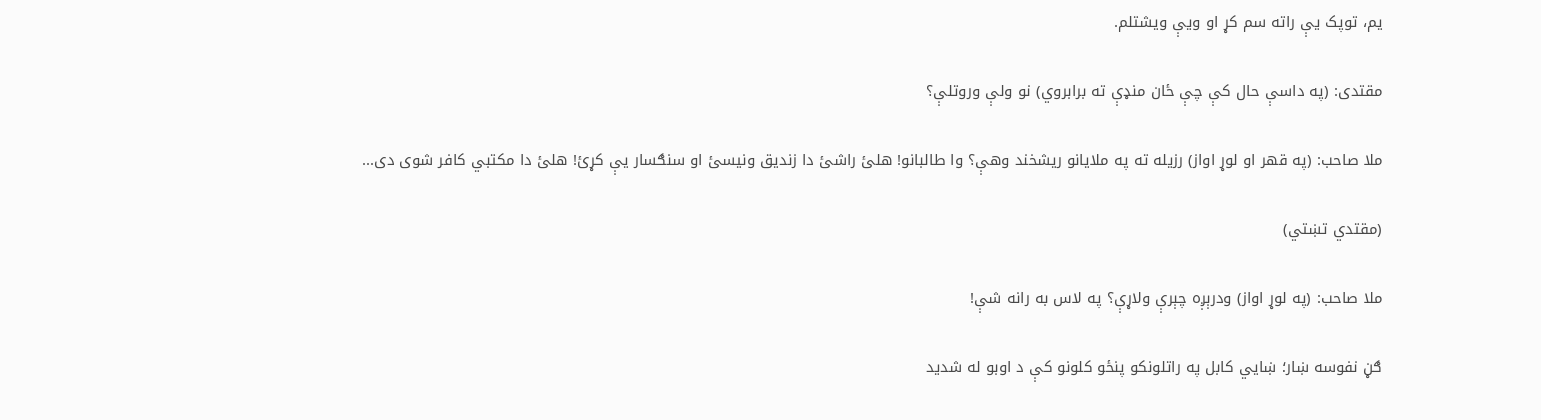یم، توپک یې راته سم کړ او ویې ویشتلم.

مقتدی: (په داسې حال کې چې ځان منډې ته برابروي) نو ولې وروتلې؟

ملا صاحب: (په قهر او لوړ اواز) رزیله ته په ملایانو ریشخند وهې؟ وا طالبانو! هلئ راشئ دا زندیق ونيسئ او سنګسار یې کړئ! هلئ دا مکتبي کافر شوی دی...

(مقتدي تښتي)

ملا صاحب: (په لوړ اواز) ودرېږه چېرې ولاړې؟ په لاس به رانه شې!

ګڼ نفوسه ښار؛ ښايي کابل په راتلونکو پنځو کلونو کې د اوبو له شدید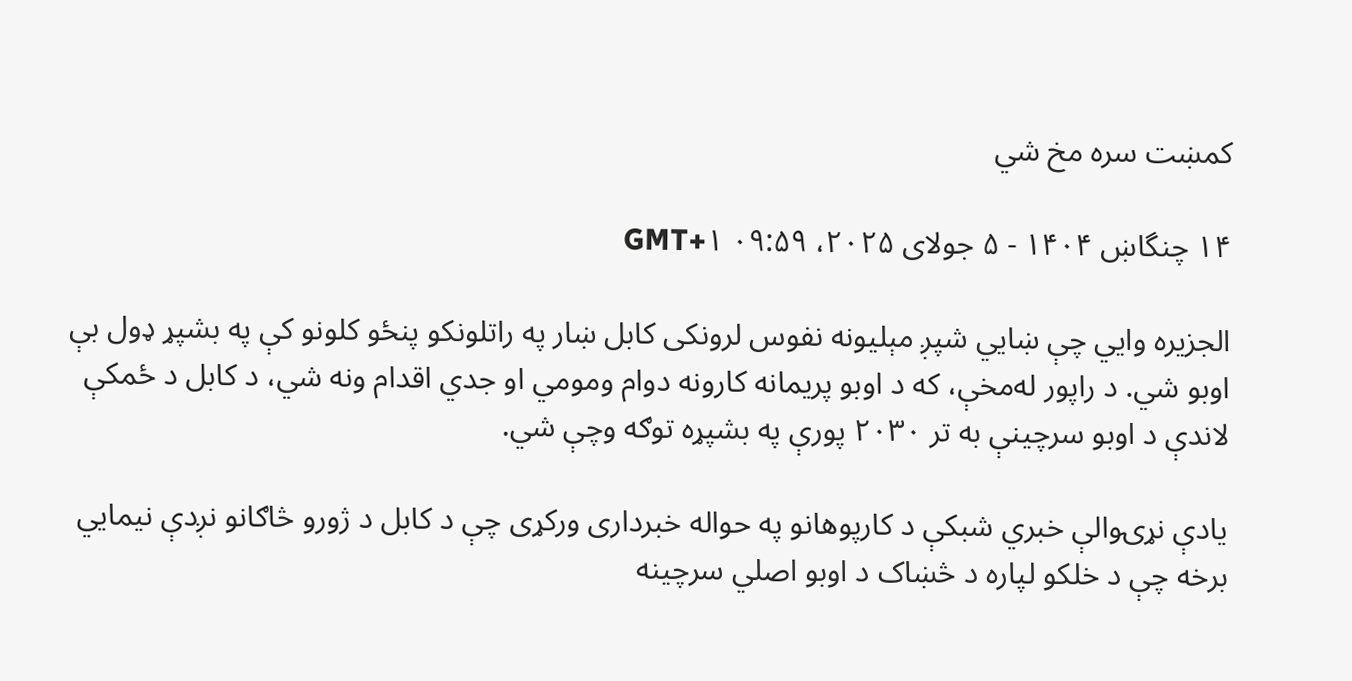کمښت سره مخ شي

۱۴ چنگاښ ۱۴۰۴ - ۵ جولای ۲۰۲۵، ۰۹:۵۹ GMT+۱

الجزیره وايي چې ښايي شپږ مېلیونه نفوس لرونکی کابل ښار په راتلونکو پنځو کلونو کې په بشپړ ډول بې اوبو شي. د راپور له‌مخې، که د اوبو پریمانه کارونه دوام ومومي او جدي اقدام ونه شي، د کابل د ځمکې لاندې د اوبو سرچینې به تر ۲۰۳۰ پورې په بشپړه توګه وچې شي.

یادې نړۍوالې خبري شبکې د کارپوهانو په حواله خبرداری ورکړی چې د کابل د ژورو څاګانو نږدې نیمایي برخه چې د خلکو لپاره د څښاک د اوبو اصلي سرچینه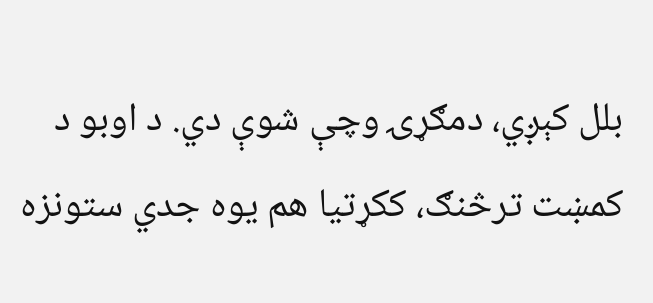بلل کېږي، دمګړۍ وچې شوې دي. د اوبو د کمښت ترڅنګ، ککړتیا هم یوه جدي ستونزه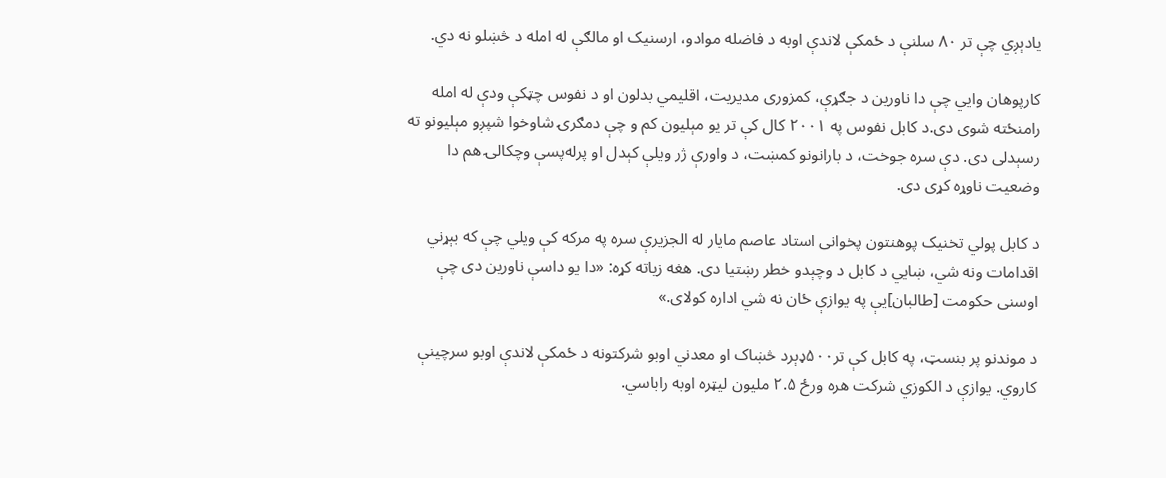یادېږي چې تر ۸۰ سلنې د ځمکې لاندې اوبه د فاضله موادو، ارسنیک او مالګې له امله د څښلو نه دي.

کارپوهان وايي چې دا ناورین د جګړې، کمزوری مدیریت، اقلیمي بدلون او د نفوس چټکې ودې له امله رامنځته شوی دی.د کابل نفوس په ۲۰۰۱ کال کې تر یو مېلیون کم و چې دمګرۍ شاوخوا شپږو مېلیونو ته رسېدلی دی. دې سره جوخت، د بارانونو کمښت، د واورې ژر ویلې کېدل او پرله‌پسې وچکالۍ هم دا وضعیت ناوړه کړی دی.

د کابل پولي تخنیک پوهنتون پخوانی استاد عاصم مایار له الجزیرې سره په مرکه کې ویلي چې که بېړني اقدامات ونه شي، ښايي د کابل د وچېدو خطر رښتیا دی. هغه زیاته کړه: «دا یو داسې ناورین دی چې اوسنی حکومت [طالبان]یې په یوازې ځان نه شي اداره کولای.»

د موندنو پر بنسټ، په کابل کې تر۵۰۰ډېرد څښاک او معدني اوبو شرکتونه د ځمکې لاندې اوبو سرچینې کاروي. یوازې د الکوزي شرکت هره ورځ ۲.۵ ملیون لیټره اوبه راباسي.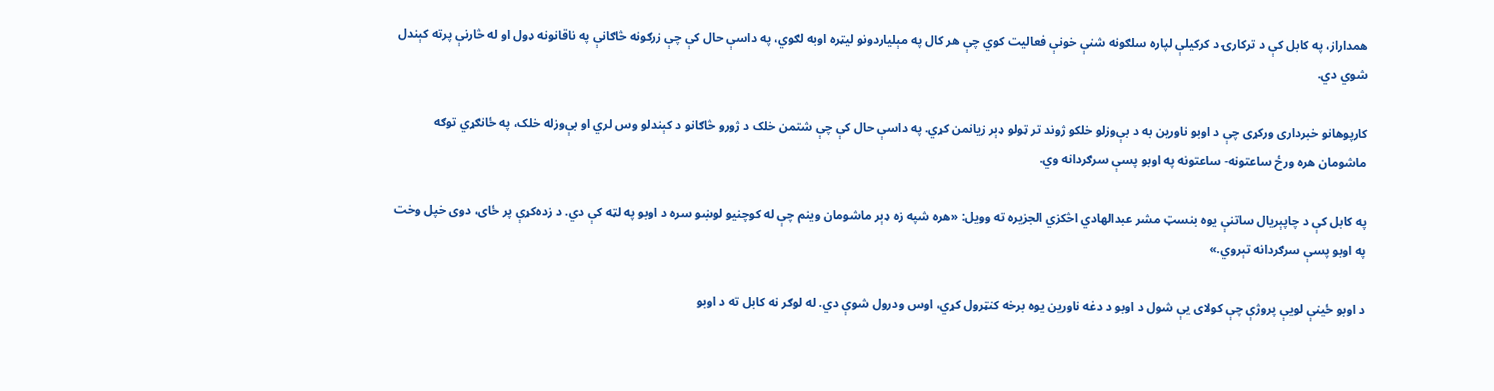همداراز، په کابل کې د ترکارۍ د کرکیلې لپاره سلګونه شنې خونې فعالیت کوي چې هر کال په مېلیاردونو لیټره اوبه لګوي، په داسې حال کې چې زرګونه څاګانې په ناقانونه ډول او له څارنې پرته کېندل شوي دي.

کارپوهانو خبرداری ورکړی چې د اوبو ناورین به د بې‌وزلو خلکو ژوند تر ټولو ډېر زیانمن کړي. په داسې حال کې چې شتمن خلک د ژورو څاګانو د کېندلو وس لري او بې‌وزله خلک، په ځانګړي توګه ماشومان هره ورځ ساعتونه- ساعتونه په اوبو پسې سرګردانه وي.

په کابل کې د چاپېریال ساتنې یوه بنسټ مشر عبدالهادي اڅکزي الجزیره ته وویل: «هره شپه زه ډېر ماشومان وینم چې له کوچنیو لوښو سره د اوبو په لټه کې دي. د زده‌کړې پر ځای، دوی خپل وخت په اوبو پسې سرګردانه تېروي.»

د اوبو ځینې لویې پروژې چې کولای یې شول د اوبو د دغه ناورین یوه برخه کنټرول کړي، اوس ودرول شوې دي. له لوګر نه کابل ته د اوبو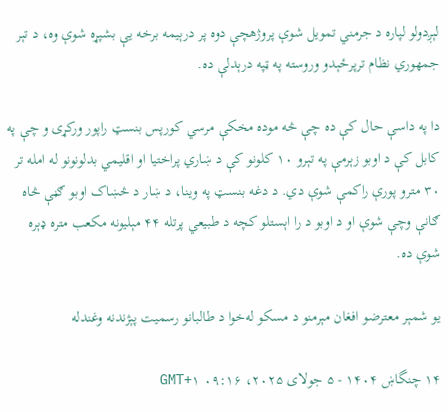لېږدولو لپاره د جرمني تمویل شوې پروژهچې دوه پر درېیمه برخه یې بشپړه شوې وه، د تېر جمهوري نظام ترپرځېدو وروسته په ټپه درېدلې ده.

دا په داسې حال کې ده چې څه موده مخکې مرسي کورپس بنسټ راپور ورکړی و چې په کابل کې د اوبو زېرمې په تېرو ۱۰ کلونو کې د ښاري پراختیا او اقلیمي بدلونونو له امله تر ۳۰ مترو پورې راکمې شوې دي. د دغه بنسټ په وینا، د ښار د څښاک اوبو ګڼې څاه ګانې وچې شوې او د اوبو د را اېستلو کچه د طبیعي پرتله ۴۴ مېلیونه مکعب متره ډېره شوې ده.

یو شمېر معترضو افغان مېرمنو د مسکو له‌خوا د طالبانو رسمیت پېژندنه وغندله

۱۴ چنگاښ ۱۴۰۴ - ۵ جولای ۲۰۲۵، ۰۹:۱۶ GMT+۱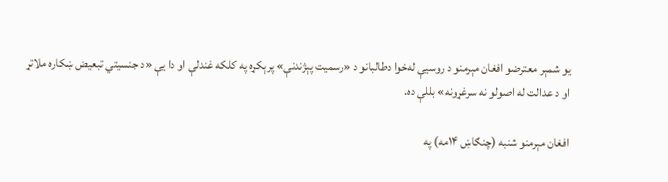یو شمېر معترضو افغان مېرمنو د روسیې له‌خوا دطالبانو د «رسمیت پېژندنې» پرېکړه په کلکه غندلې او دا یې «د جنسیتي تبعیض ښکاره ملاتړ او د عدالت له اصولو نه سرغړونه» بللې ده.

افغان مېرمنو شنبه (چنګاښ ۱۴مه) په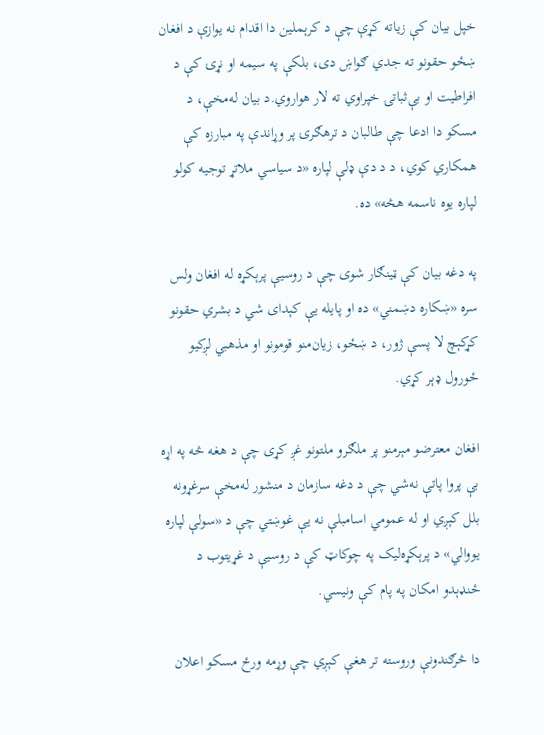خپل بیان کې زیاته کړې چې د کرېملین دا اقدام نه یوازې د افغان ښځو حقونو ته جدي ګواښ دی، بلکې په سیمه او نړۍ کې د افراطیت او بې‌ثباتۍ خپراوي ته لار هواروي.د بیان له‌مخې، د مسکو دا ادعا چې طالبان د ترهګرۍ پر وړاندې په مبارزه کې همکاري کوي، د د دې ډلې لپاره «د سیاسي ملاتړ توجیه کولو لپاره یوه ناسمه هڅه» ده.

په دغه بیان کې ټینګار شوی چې د روسیې پرېکړه له افغان ولس سره «ښکاره دښمني» ده او پایله یې کېدای شي د بشري حقونو کړکېچ لا پسې ژور، د ښځو، زیان‌منو قومونو او مذهبي لږکیو ځورول ډېر کړي.

افغان معترضو مېرمنو پر ملګرو ملتونو غږ کړی چې د هغه څه په اړه بې پروا پاتې نه‌شي چې د دغه سازمان د منشور له‌مخې سرغړونه بلل کېږي او له عمومي اسامبلې نه یې غوښتي چې د «سولې لپاره یووالي» د پرېکړه‌لیک په چوکاټ کې د روسیې د غړیتوب د ځنډېدو امکان په پام کې ونیسي.

دا څرګندونې وروسته تر هغې کېږي چې وړمه ورځ مسکو اعلان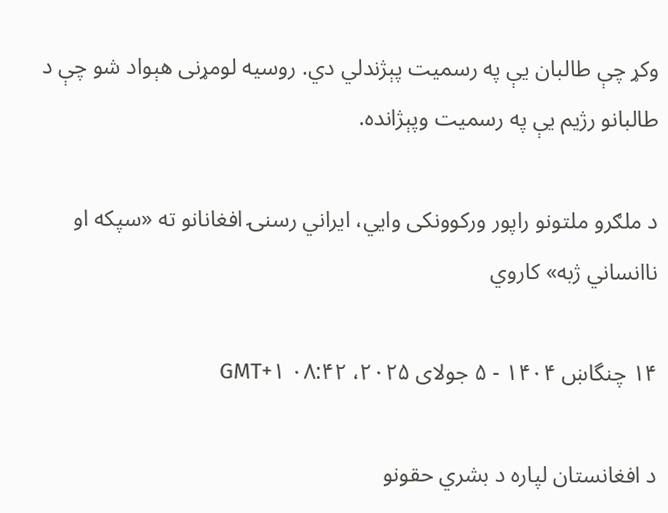وکړ چې طالبان یې په رسمیت پېژندلي دي. روسیه لومړنی هېواد شو چې د طالبانو رژیم یې په رسمیت وپېژانده.

د ملګرو ملتونو راپور ورکوونکی وایي، ایراني رسنۍ افغانانو ته «سپکه او ناانساني ژبه» کاروي

۱۴ چنگاښ ۱۴۰۴ - ۵ جولای ۲۰۲۵، ۰۸:۴۲ GMT+۱

د افغانستان لپاره د بشري حقونو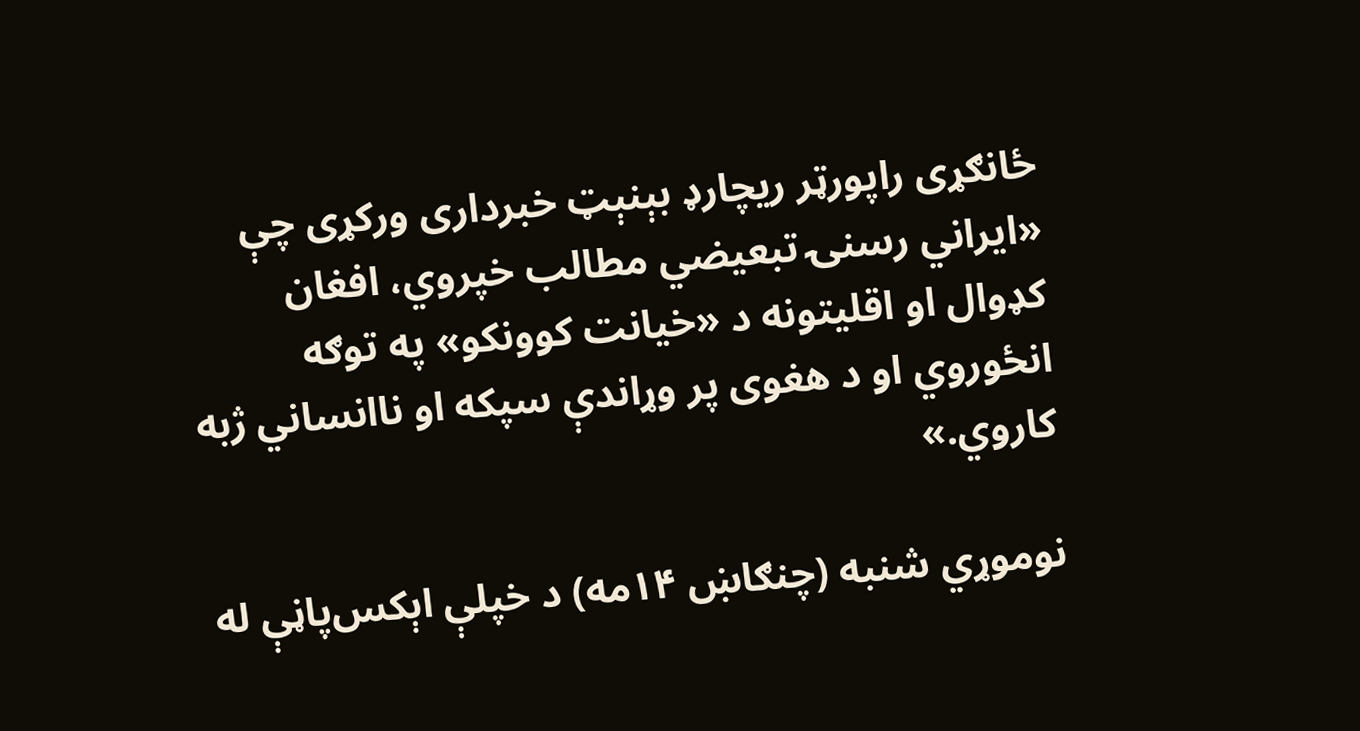ځانګړی راپورټر ریچارډ بېنېټ خبرداری ورکړی چې «ایراني رسنۍ تبعیضي مطالب خپروي، افغان کډوال او اقلیتونه د «خیانت کوونکو» په توګه انځوروي او د هغوی پر وړاندې سپکه او ناانساني ژبه کاروي.»

نوموړي شنبه (چنګاښ ۱۴مه) د خپلې اېکس‌پاڼې له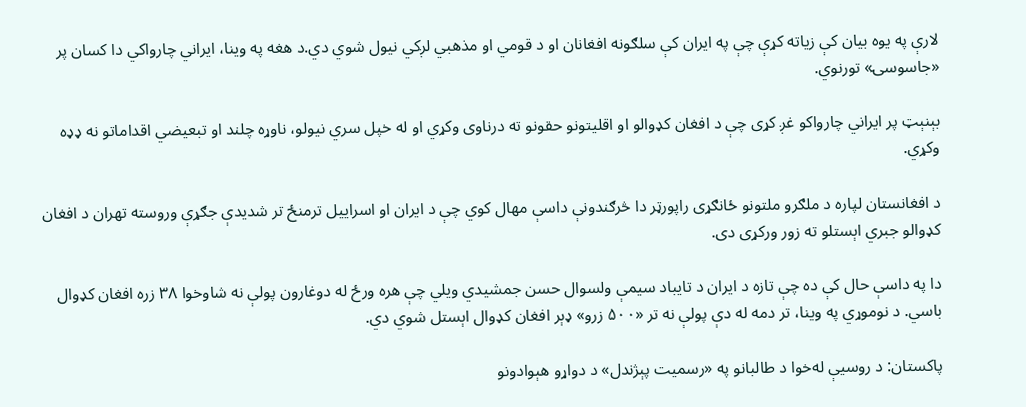لارې په یوه بیان کې زیاته کړې چې په ایران کې سلګونه افغانان او د قومي او مذهبي لږکي نیول شوي دي.د هغه په وینا، ایراني چارواکي دا کسان پر «جاسوسۍ» تورنوي.

بېنېټ پر ایراني چارواکو غږ کړی چې د افغان کډوالو او اقلیتونو حقونو ته درناوی وکړي او له خپل سري نیولو، ناوړه چلند او تبعیضي اقداماتو نه ډډه وکړي.

د افغانستان لپاره د ملګرو ملتونو ځانګړی راپورټر دا څرګندونې داسې مهال کوي چې د ایران او اسراییل ترمنځ تر شدیدې جګړې وروسته تهران د افغان کډوالو جبري اېستلو ته زور ورکړی دی.

دا په داسې حال کې ده چې تازه د ایران د تایباد سیمې ولسوال حسن جمشیدي ویلي چې هره ورځ له دوغارون پولې نه شاوخوا ۳۸ زره افغان کډوال باسي. د نوموړي په وینا، تر دمه له دې پولې نه تر «۵۰۰ زرو» ډېر افغان کډوال اېستل شوي دي.

پاکستان: د روسیې له‌خوا د طالبانو په «رسمیت پېژندل» د دواړو هېوادونو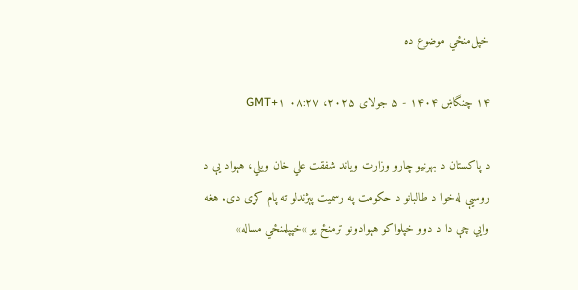خپل‌منځي موضوع ده

۱۴ چنگاښ ۱۴۰۴ - ۵ جولای ۲۰۲۵، ۰۸:۲۷ GMT+۱

د پاکستان د بهرنیو چارو وزارت ویاند شفقت علي خان ویلي، هېواد یې د روسیې له‌خوا د طالبانو د حکومت په رسمیت پېژندلو ته پام کړی دی. هغه وایي چې دا د دوو خپلواکو هېوادونو ترمنځ یو »خپپلمنځي مساله»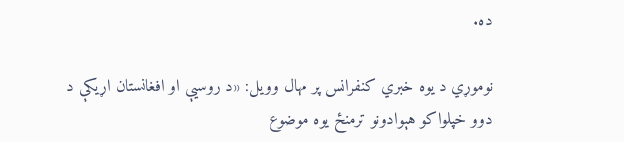ده.

نوموړي د یوه خبري کنفرانس پر مهال وویل: «د روسیې او افغانستان اړیکې د دوو خپلواکو هېوادونو ترمنځ یوه موضوع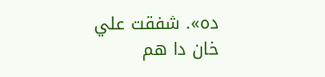ده». شفقت علي خان دا هم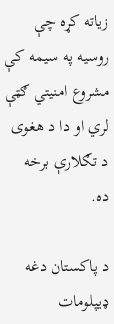زیاته کړه چې روسیه په سیمه کې مشروع امنیتي ګټې لري او دا د هغوی د تګلارې برخه ده.

د پاکستان دغه ډیپلومات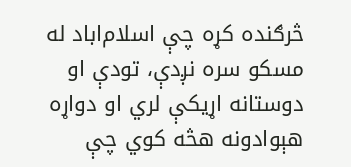څرګنده کړه چې اسلام‌اباد له مسکو سره نږدې، تودې او دوستانه اړیکې لري او دواړه هېوادونه هڅه کوي چې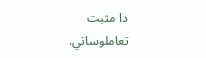دا مثبت تعاملوساتي.